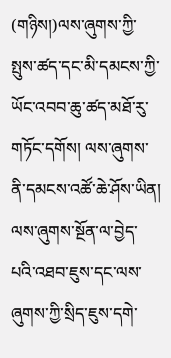(གཉིས།)ལས་ཞུགས་ཀྱི་སྤུས་ཚད་དང་མི་དམངས་ཀྱི་ཡོང་འབབ་ཆུ་ཚད་མཐོ་རུ་གཏོང་དགོས། ལས་ཞུགས་ནི་དམངས་འཚོ་ཆེ་ཤོས་ཡིན། ལས་ཞུགས་སྔོན་ལ་བྱེད་པའི་འཐབ་ཇུས་དང་ལས་ཞུགས་ཀྱི་སྲིད་ཇུས་དགེ་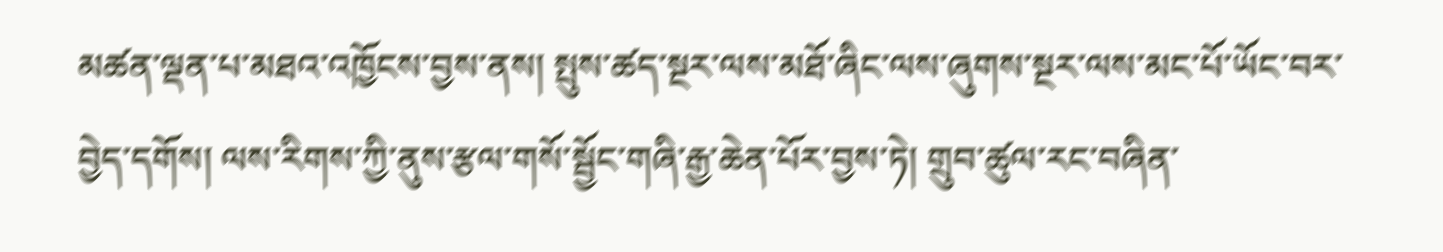མཚན་ལྡན་པ་མཐའ་འཁྱོངས་བྱས་ནས། སྤུས་ཚད་སྔར་ལས་མཐོ་ཞིང་ལས་ཞུགས་སྔར་ལས་མང་པོ་ཡོང་བར་བྱེད་དགོས། ལས་རིགས་ཀྱི་ནུས་རྩལ་གསོ་སྦྱོང་གཞི་རྒྱ་ཆེན་པོར་བྱས་ཏེ། གྲུབ་ཚུལ་རང་བཞིན་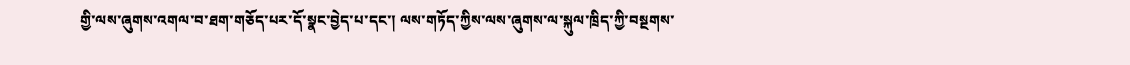གྱི་ལས་ཞུགས་འགལ་བ་ཐག་གཅོད་པར་དོ་སྣང་བྱེད་པ་དང་། ལས་གཏོད་ཀྱིས་ལས་ཞུགས་ལ་སྐུལ་ཁྲིད་ཀྱི་བསྔགས་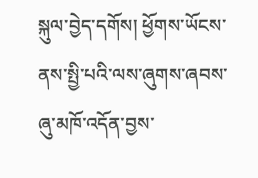སྐུལ་བྱེད་དགོས། ཕྱོགས་ཡོངས་ནས་སྤྱི་པའི་ལས་ཞུགས་ཞབས་ཞུ་མཁོ་འདོན་བྱས་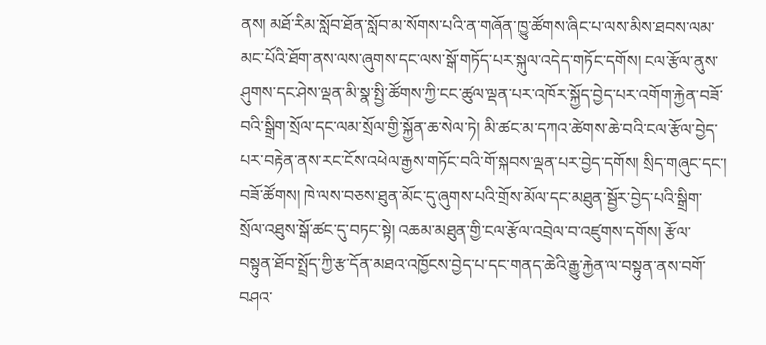ནས། མཐོ་རིམ་སློབ་ཐོན་སློབ་མ་སོགས་པའི་ན་གཞོན་ཁྱུ་ཚོགས་ཞིང་པ་ལས་མིས་ཐབས་ལམ་མང་པོའི་ཐོག་ནས་ལས་ཞུགས་དང་ལས་སྒོ་གཏོད་པར་སྐུལ་འདེད་གཏོང་དགོས། ངལ་རྩོལ་ནུས་ཤུགས་དང་ཤེས་ལྡན་མི་སྣ་སྤྱི་ཚོགས་ཀྱི་ངང་ཚུལ་ལྡན་པར་འཁོར་སྐྱོད་བྱེད་པར་འགོག་རྐྱེན་བཟོ་བའི་སྒྲིག་སྲོལ་དང་ལམ་སྲོལ་གྱི་སྐྱོན་ཆ་སེལ་ཏེ། མི་ཚང་མ་དཀའ་ཚེགས་ཆེ་བའི་ངལ་རྩོལ་བྱེད་པར་བརྟེན་ནས་རང་ངོས་འཕེལ་རྒྱས་གཏོང་བའི་གོ་སྐབས་ལྡན་པར་བྱེད་དགོས། སྲིད་གཞུང་དང་། བཟོ་ཚོགས། ཁེ་ལས་བཅས་ཐུན་མོང་དུ་ཞུགས་པའི་གྲོས་མོལ་དང་མཐུན་སྦྱོར་བྱེད་པའི་སྒྲིག་སྲོལ་འཐུས་སྒོ་ཚང་དུ་བཏང་སྟེ། འཆམ་མཐུན་གྱི་ངལ་རྩོལ་འབྲེལ་བ་འཛུགས་དགོས། རྩོལ་བསྟུན་ཐོབ་སྤྲོད་ཀྱི་རྩ་དོན་མཐའ་འཁྱོངས་བྱེད་པ་དང་གནད་ཆེའི་རྒྱུ་རྐྱེན་ལ་བསྟུན་ནས་བགོ་བཤའ་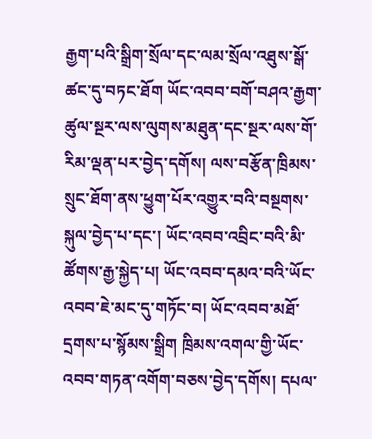རྒྱག་པའི་སྒྲིག་སྲོལ་དང་ལམ་སྲོལ་འཐུས་སྒོ་ཚང་དུ་བཏང་ཐོག ཡོང་འབབ་བགོ་བཤའ་རྒྱག་ཚུལ་སྔར་ལས་ལུགས་མཐུན་དང་སྔར་ལས་གོ་རིམ་ལྡན་པར་བྱེད་དགོས། ལས་བརྩོན་ཁྲིམས་སྲུང་ཐོག་ནས་ཕྱུག་པོར་འགྱུར་བའི་བསྔགས་སྐུལ་བྱེད་པ་དང་། ཡོང་འབབ་འབྲིང་བའི་མི་ཚོགས་རྒྱ་སྐྱེད་པ། ཡོང་འབབ་དམའ་བའི་ཡོང་འབབ་ཇེ་མང་དུ་གཏོང་བ། ཡོང་འབབ་མཐོ་དྲགས་པ་སྙོམས་སྒྲིག ཁྲིམས་འགལ་གྱི་ཡོང་འབབ་གཏན་འགོག་བཅས་བྱེད་དགོས། དཔལ་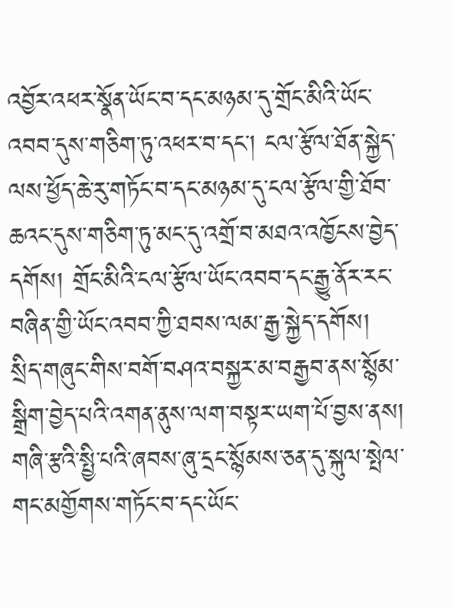འབྱོར་འཕར་སྣོན་ཡོང་བ་དང་མཉམ་དུ་གྲོང་མིའི་ཡོང་འབབ་དུས་གཅིག་ཏུ་འཕར་བ་དང་། ངལ་རྩོལ་ཐོན་སྐྱེད་ལས་ཕྱོད་ཆེ་རུ་གཏོང་བ་དང་མཉམ་དུ་ངལ་རྩོལ་གྱི་ཐོབ་ཆའང་དུས་གཅིག་ཏུ་མང་དུ་འགྲོ་བ་མཐའ་འཁྱོངས་བྱེད་དགོས། གྲོང་མིའི་ངལ་རྩོལ་ཡོང་འབབ་དང་རྒྱུ་ནོར་རང་བཞིན་གྱི་ཡོང་འབབ་ཀྱི་ཐབས་ལམ་རྒྱ་སྐྱེད་དགོས། སྲིད་གཞུང་གིས་བགོ་བཤའ་བསྐྱར་མ་བརྒྱབ་ནས་སྙོམ་སྒྲིག་བྱེད་པའི་འགན་ནུས་ལག་བསྟར་ཡག་པོ་བྱས་ནས། གཞི་རྩའི་སྤྱི་པའི་ཞབས་ཞུ་དྲང་སྙོམས་ཅན་དུ་སྐུལ་སྤེལ་གང་མགྱོགས་གཏོང་བ་དང་ཡོང་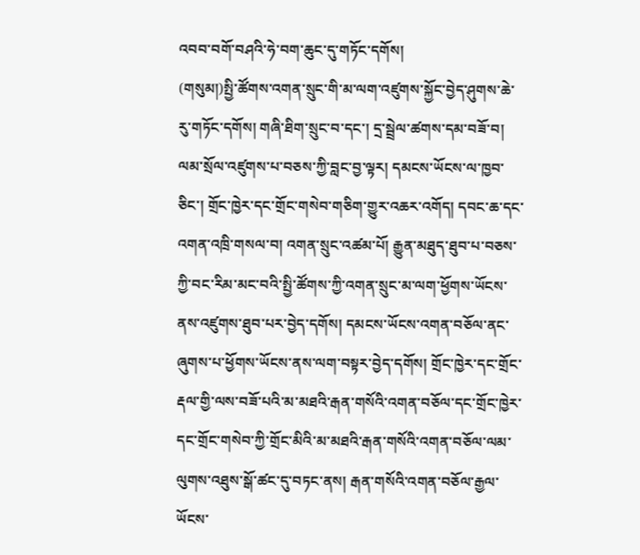འབབ་བགོ་བཤའི་ཧེ་བག་ཆུང་དུ་གཏོང་དགོས།
(གསུམ།)སྤྱི་ཚོགས་འགན་སྲུང་གི་མ་ལག་འཛུགས་སྐྱོང་བྱེད་ཤུགས་ཆེ་རུ་གཏོང་དགོས། གཞི་ཐིག་སྲུང་བ་དང་། དྲ་སྦྲེལ་ཚགས་དམ་བཟོ་བ། ལམ་སྲོལ་འཛུགས་པ་བཅས་ཀྱི་བླང་བྱ་ལྟར། དམངས་ཡོངས་ལ་ཁྱབ་ཅིང་། གྲོང་ཁྱེར་དང་གྲོང་གསེབ་གཅིག་གྱུར་འཆར་འགོད། དབང་ཆ་དང་འགན་འཁྲི་གསལ་བ། འགན་སྲུང་འཚམ་པོ། རྒྱུན་མཐུད་ཐུབ་པ་བཅས་ཀྱི་བང་རིམ་མང་བའི་སྤྱི་ཚོགས་ཀྱི་འགན་སྲུང་མ་ལག་ཕྱོགས་ཡོངས་ནས་འཛུགས་ཐུབ་པར་བྱེད་དགོས། དམངས་ཡོངས་འགན་བཅོལ་ནང་ཞུགས་པ་ཕྱོགས་ཡོངས་ནས་ལག་བསྟར་བྱེད་དགོས། གྲོང་ཁྱེར་དང་གྲོང་རྡལ་གྱི་ལས་བཟོ་པའི་མ་མཐའི་རྒན་གསོའི་འགན་བཅོལ་དང་གྲོང་ཁྱེར་དང་གྲོང་གསེབ་ཀྱི་གྲོང་མིའི་མ་མཐའི་རྒན་གསོའི་འགན་བཅོལ་ལམ་ལུགས་འཐུས་སྒོ་ཚང་དུ་བཏང་ནས། རྒན་གསོའི་འགན་བཅོལ་རྒྱལ་ཡོངས་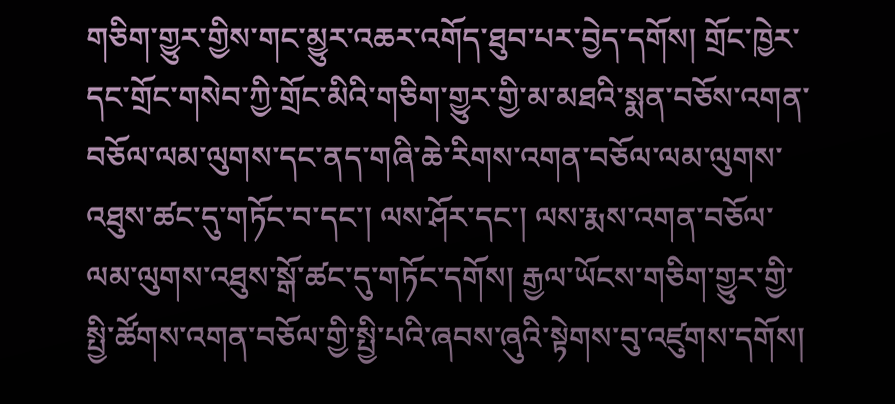གཅིག་གྱུར་གྱིས་གང་མྱུར་འཆར་འགོད་ཐུབ་པར་བྱེད་དགོས། གྲོང་ཁྱེར་དང་གྲོང་གསེབ་ཀྱི་གྲོང་མིའི་གཅིག་གྱུར་གྱི་མ་མཐའི་སྨན་བཅོས་འགན་བཅོལ་ལམ་ལུགས་དང་ནད་གཞི་ཆེ་རིགས་འགན་བཅོལ་ལམ་ལུགས་འཐུས་ཚང་དུ་གཏོང་བ་དང་། ལས་ཤོར་དང་། ལས་རྨས་འགན་བཅོལ་ལམ་ལུགས་འཐུས་སྒོ་ཚང་དུ་གཏོང་དགོས། རྒྱལ་ཡོངས་གཅིག་གྱུར་གྱི་སྤྱི་ཚོགས་འགན་བཅོལ་གྱི་སྤྱི་པའི་ཞབས་ཞུའི་སྟེགས་བུ་འཛུགས་དགོས།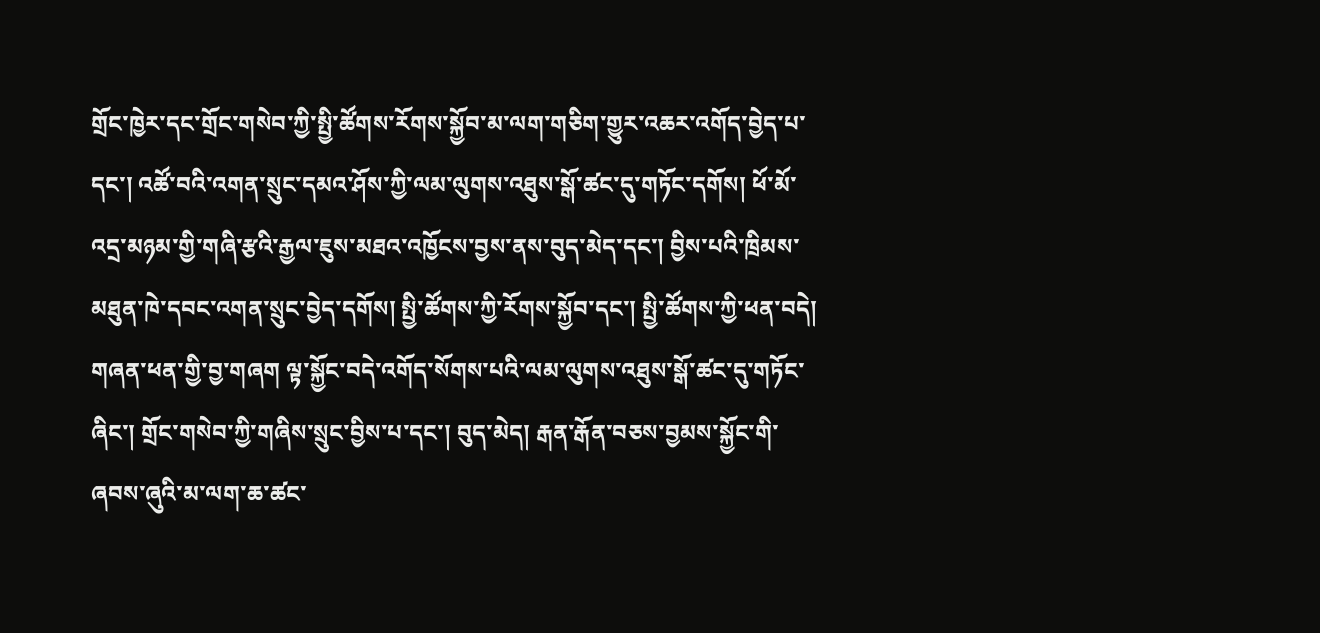གྲོང་ཁྱེར་དང་གྲོང་གསེབ་ཀྱི་སྤྱི་ཚོགས་རོགས་སྐྱོབ་མ་ལག་གཅིག་གྱུར་འཆར་འགོད་བྱེད་པ་དང་། འཚོ་བའི་འགན་སྲུང་དམའ་ཤོས་ཀྱི་ལམ་ལུགས་འཐུས་སྒོ་ཚང་དུ་གཏོང་དགོས། ཕོ་མོ་འདྲ་མཉམ་གྱི་གཞི་རྩའི་རྒྱལ་ཇུས་མཐའ་འཁྱོངས་བྱས་ནས་བུད་མེད་དང་། བྱིས་པའི་ཁྲིམས་མཐུན་ཁེ་དབང་འགན་སྲུང་བྱེད་དགོས། སྤྱི་ཚོགས་ཀྱི་རོགས་སྐྱོབ་དང་། སྤྱི་ཚོགས་ཀྱི་ཕན་བདེ། གཞན་ཕན་གྱི་བྱ་གཞག ལྟ་སྐྱོང་བདེ་འགོད་སོགས་པའི་ལམ་ལུགས་འཐུས་སྒོ་ཚང་དུ་གཏོང་ཞིང་། གྲོང་གསེབ་ཀྱི་གཞིས་སྲུང་བྱིས་པ་དང་། བུད་མེད། རྒན་རྒོན་བཅས་བྱམས་སྐྱོང་གི་ཞབས་ཞུའི་མ་ལག་ཆ་ཚང་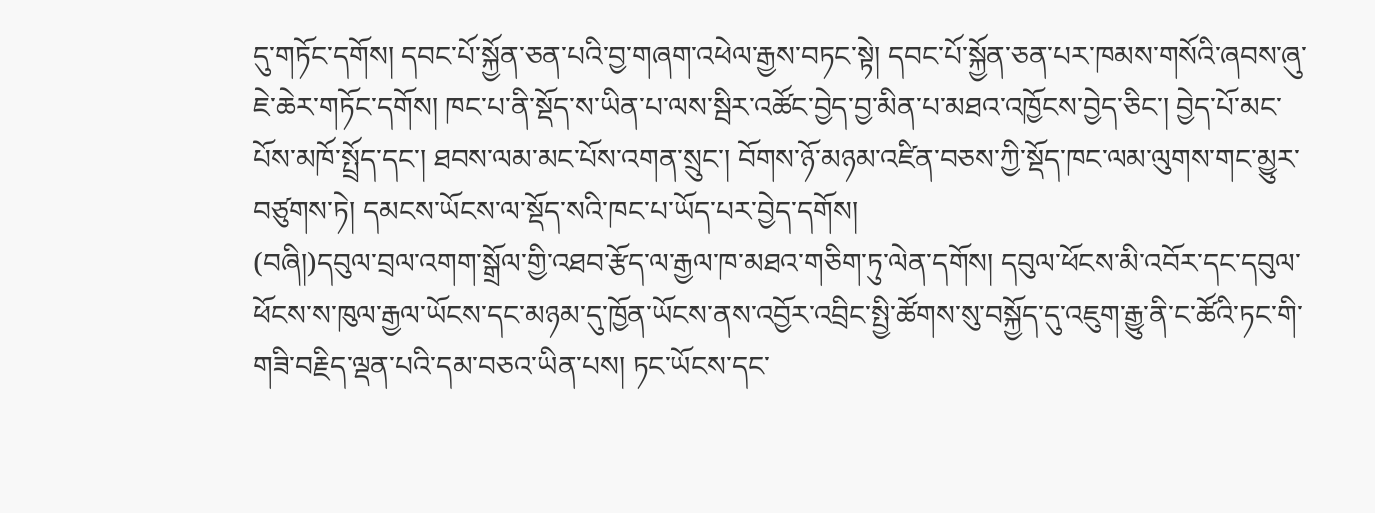དུ་གཏོང་དགོས། དབང་པོ་སྐྱོན་ཅན་པའི་བྱ་གཞག་འཕེལ་རྒྱས་བཏང་སྟེ། དབང་པོ་སྐྱོན་ཅན་པར་ཁམས་གསོའི་ཞབས་ཞུ་ཇེ་ཆེར་གཏོང་དགོས། ཁང་པ་ནི་སྡོད་ས་ཡིན་པ་ལས་སྦིར་འཚོང་བྱེད་བྱ་མིན་པ་མཐའ་འཁྱོངས་བྱེད་ཅིང་། བྱེད་པོ་མང་པོས་མཁོ་སྤྲོད་དང་། ཐབས་ལམ་མང་པོས་འགན་སྲུང་། བོགས་ཉོ་མཉམ་འཛིན་བཅས་ཀྱི་སྡོད་ཁང་ལམ་ལུགས་གང་མྱུར་བཙུགས་ཏེ། དམངས་ཡོངས་ལ་སྡོད་སའི་ཁང་པ་ཡོད་པར་བྱེད་དགོས།
(བཞི།)དབུལ་བྲལ་འགག་སྒྲོལ་གྱི་འཐབ་རྩོད་ལ་རྒྱལ་ཁ་མཐའ་གཅིག་ཏུ་ལེན་དགོས། དབུལ་ཕོངས་མི་འབོར་དང་དབུལ་ཕོངས་ས་ཁུལ་རྒྱལ་ཡོངས་དང་མཉམ་དུ་ཁྱོན་ཡོངས་ནས་འབྱོར་འབྲིང་སྤྱི་ཚོགས་སུ་བསྐྱོད་དུ་འཇུག་རྒྱུ་ནི་ང་ཚོའི་ཏང་གི་གཟི་བརྗིད་ལྡན་པའི་དམ་བཅའ་ཡིན་པས། ཏང་ཡོངས་དང་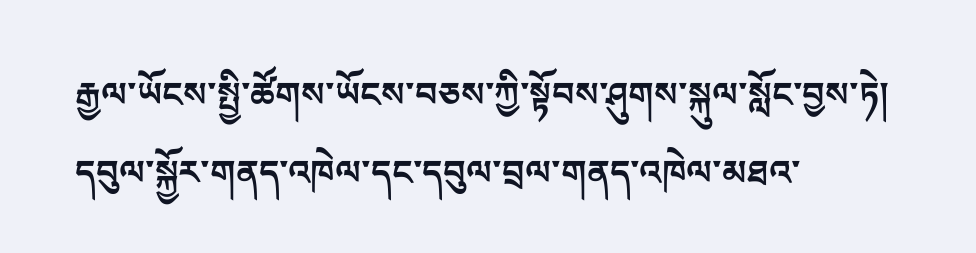རྒྱལ་ཡོངས་སྤྱི་ཚོགས་ཡོངས་བཅས་ཀྱི་སྟོབས་ཤུགས་སྐུལ་སློང་བྱས་ཏེ། དབུལ་སྐྱོར་གནད་འཁེལ་དང་དབུལ་བྲལ་གནད་འཁེལ་མཐའ་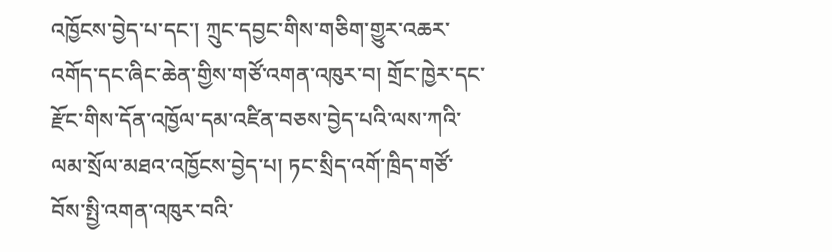འཁྱོངས་བྱེད་པ་དང་། ཀྲུང་དབྱང་གིས་གཅིག་གྱུར་འཆར་འགོད་དང་ཞིང་ཆེན་གྱིས་གཙོ་འགན་འཁུར་བ། གྲོང་ཁྱེར་དང་རྫོང་གིས་དོན་འཁྱོལ་དམ་འཛིན་བཅས་བྱེད་པའི་ལས་ཀའི་ལམ་སྲོལ་མཐའ་འཁྱོངས་བྱེད་པ། ཏང་སྲིད་འགོ་ཁྲིད་གཙོ་བོས་སྤྱི་འགན་འཁུར་བའི་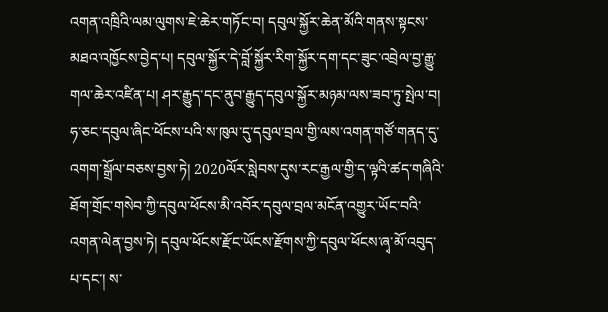འགན་འཁྲིའི་ལམ་ལུགས་ཇེ་ཆེར་གཏོང་བ། དབུལ་སྐྱོར་ཆེན་མོའི་གནས་སྟངས་མཐའ་འཁྱོངས་བྱེད་པ། དབུལ་སྐྱོར་དེ་བློ་སྐྱོར་རིག་སྐྱོར་དག་དང་ཟུང་འབྲེལ་བྱ་རྒྱུ་གལ་ཆེར་འཛིན་པ། ཤར་རྒྱུད་དང་ནུབ་རྒྱུད་དབུལ་སྐྱོར་མཉམ་ལས་ཟབ་ཏུ་སྤེལ་བ། ཧ་ཅང་དབུལ་ཞིང་ཕོངས་པའི་ས་ཁུལ་དུ་དབུལ་བྲལ་གྱི་ལས་འགན་གཙོ་གནད་དུ་འགག་སྒྲོལ་བཅས་བྱས་ཏེ། 2020ལོར་སླེབས་དུས་རང་རྒྱལ་གྱི་ད་ལྟའི་ཚད་གཞིའི་ཐོག་གྲོང་གསེབ་ཀྱི་དབུལ་ཕོངས་མི་འབོར་དབུལ་བྲལ་མངོན་འགྱུར་ཡོང་བའི་འགན་ལེན་བྱས་ཏེ། དབུལ་ཕོངས་རྫོང་ཡོངས་རྫོགས་ཀྱི་དབུལ་ཕོངས་ཞྭ་མོ་འབུད་པ་དང་། ས་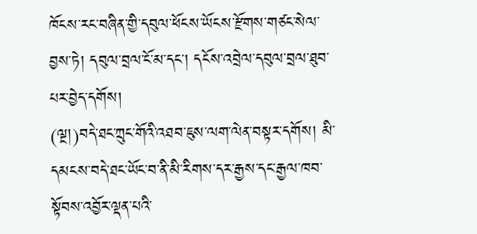ཁོངས་རང་བཞིན་གྱི་དབུལ་ཕོངས་ཡོངས་རྫོགས་གཙང་སེལ་བྱས་ཏེ། དབུལ་བྲལ་ངོ་མ་དང་། དངོས་འབྲེལ་དབུལ་བྲལ་ཐུབ་པར་བྱེད་དགོས།
(ལྔ།)བདེ་ཐང་ཀྲུང་གོའི་འཐབ་ཇུས་ལག་ལེན་བསྟར་དགོས། མི་དམངས་བདེ་ཐང་ཡོང་བ་ནི་མི་རིགས་དར་རྒྱས་དང་རྒྱལ་ཁབ་སྟོབས་འབྱོར་ལྡན་པའི་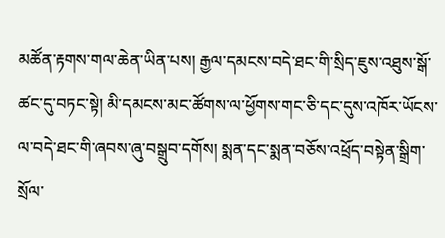མཚོན་རྟགས་གལ་ཆེན་ཡིན་པས། རྒྱལ་དམངས་བདེ་ཐང་གི་སྲིད་ཇུས་འཐུས་སྒོ་ཚང་དུ་བཏང་སྟེ། མི་དམངས་མང་ཚོགས་ལ་ཕྱོགས་གང་ཅི་དང་དུས་འཁོར་ཡོངས་ལ་བདེ་ཐང་གི་ཞབས་ཞུ་བསྒྲུབ་དགོས། སྨན་དང་སྨན་བཅོས་འཕྲོད་བསྟེན་སྒྲིག་སྲོལ་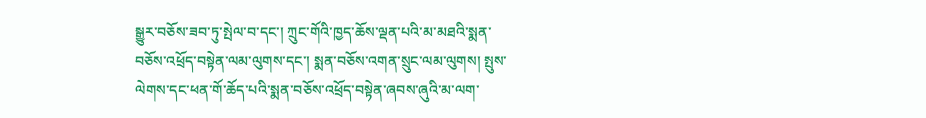སྒྱུར་བཅོས་ཟབ་ཏུ་སྤེལ་བ་དང་། ཀྲུང་གོའི་ཁྱད་ཆོས་ལྡན་པའི་མ་མཐའི་སྨན་བཅོས་འཕྲོད་བསྟེན་ལམ་ལུགས་དང་། སྨན་བཅོས་འགན་སྲུང་ལམ་ལུགས། སྤུས་ལེགས་དང་ཕན་གོ་ཆོད་པའི་སྨན་བཅོས་འཕྲོད་བསྟེན་ཞབས་ཞུའི་མ་ལག་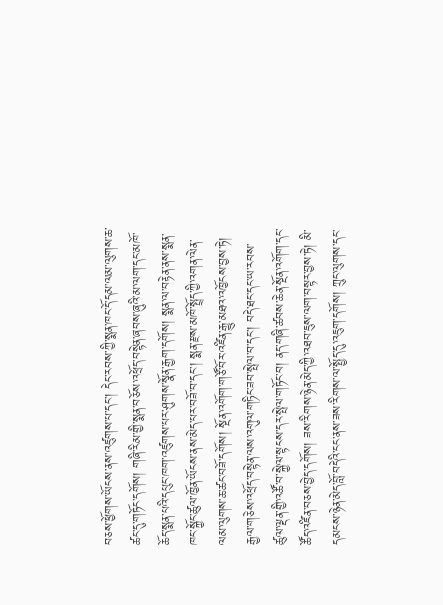བཅས་ཕྱོགས་ཡོངས་ནས་འཛུགས་པ་དང་། དེང་རབས་ཀྱི་སྨན་ཁང་དོ་དམ་ལམ་ལུགས་ཆ་ཚང་དུ་གཏོང་དགོས། གཞི་རིམ་གྱི་སྨན་བཅོས་འཕྲོད་བསྟེན་ཞབས་ཞུའི་མ་ལག་དང་མཁོ་ཆོད་སྨན་པའི་དཔུང་ཁག་འཛུགས་པར་ཤུགས་སྣོན་རྒྱག་དགོས། སྨན་ལ་བརྟེན་ནས་སྨན་ཁང་སྐྱོང་ཚུལ་ཁྱོན་ཡོངས་ནས་མེད་པར་བཟོ་བ་དང་། སྨན་རྫས་མཁོ་སྤྲོད་ཀྱི་འགན་ལེན་ལམ་ལུགས་ཆ་ཚང་བཟོ་དགོས། སྔོན་འགོག་གཙོ་བོར་འཛིན་རྒྱུ་མཐའ་འཁྱོངས་བྱས་ཏེ། རྒྱལ་གཅེས་འཕྲོད་བསྟེན་ལས་འགུལ་གཏིང་ཟབ་སྤེལ་བ་དང་། བདེ་ཐང་དང་ཡ་རབས་ཚུལ་ལྡན་གྱི་འཚོ་བ་སྐྱེལ་སྟངས་དར་སྤེལ་གཏོང་བ། ནད་གཞི་ཚབས་ཆེན་སྔོན་འགོག་དང་ཚོད་འཛིན་བཅས་བྱེད་དགོས། ཟས་རིགས་ཉེན་མེད་ཀྱི་འཐབ་ཇུས་ལག་བསྟར་བྱས་ཏེ། མི་དམངས་ཉེན་མེད་བློ་བདེའི་ངང་ནས་ཟས་རིགས་ལ་སྤྱོད་དུ་འཇུག་དགོས། ཀྲུང་ལུགས་དང་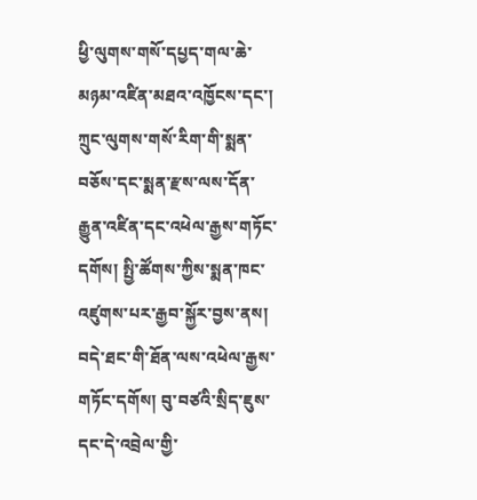ཕྱི་ལུགས་གསོ་དཔྱད་གལ་ཆེ་མཉམ་འཛིན་མཐའ་འཁྱོངས་དང་། ཀྲུང་ལུགས་གསོ་རིག་གི་སྨན་བཅོས་དང་སྨན་རྫས་ལས་དོན་རྒྱུན་འཛིན་དང་འཕེལ་རྒྱས་གཏོང་དགོས། སྤྱི་ཚོགས་ཀྱིས་སྨན་ཁང་འཛུགས་པར་རྒྱབ་སྐྱོར་བྱས་ནས། བདེ་ཐང་གི་ཐོན་ལས་འཕེལ་རྒྱས་གཏོང་དགོས། བུ་བཙའི་སྲིད་ཇུས་དང་དེ་འབྲེལ་གྱི་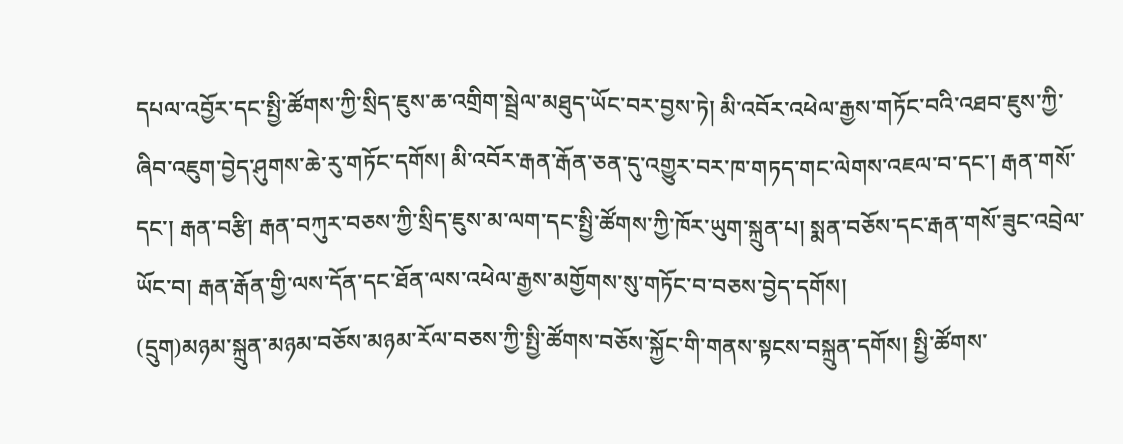དཔལ་འབྱོར་དང་སྤྱི་ཚོགས་ཀྱི་སྲིད་ཇུས་ཆ་འགྲིག་སྦྲེལ་མཐུད་ཡོང་བར་བྱས་ཏེ། མི་འབོར་འཕེལ་རྒྱས་གཏོང་བའི་འཐབ་ཇུས་ཀྱི་ཞིབ་འཇུག་བྱེད་ཤུགས་ཆེ་རུ་གཏོང་དགོས། མི་འབོར་རྒན་རྒོན་ཅན་དུ་འགྱུར་བར་ཁ་གཏད་གང་ལེགས་འཇལ་བ་དང་། རྒན་གསོ་དང་། རྒན་བརྩི། རྒན་བཀུར་བཅས་ཀྱི་སྲིད་ཇུས་མ་ལག་དང་སྤྱི་ཚོགས་ཀྱི་ཁོར་ཡུག་སྐྲུན་པ། སྨན་བཅོས་དང་རྒན་གསོ་ཟུང་འབྲེལ་ཡོང་བ། རྒན་རྒོན་གྱི་ལས་དོན་དང་ཐོན་ལས་འཕེལ་རྒྱས་མགྱོགས་སུ་གཏོང་བ་བཅས་བྱེད་དགོས།
(དྲུག)མཉམ་སྐྲུན་མཉམ་བཅོས་མཉམ་རོལ་བཅས་ཀྱི་སྤྱི་ཚོགས་བཅོས་སྐྱོང་གི་གནས་སྟངས་བསྐྲུན་དགོས། སྤྱི་ཚོགས་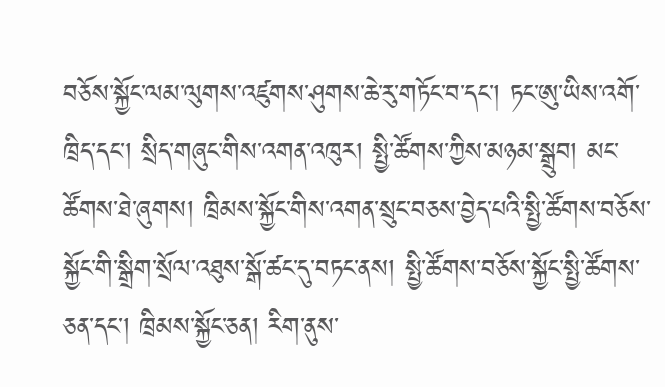བཅོས་སྐྱོང་ལམ་ལུགས་འཛུགས་ཤུགས་ཆེ་རུ་གཏོང་བ་དང་། ཏང་ཨུ་ཡིས་འགོ་ཁྲིད་དང་། སྲིད་གཞུང་གིས་འགན་འཁུར། སྤྱི་ཚོགས་ཀྱིས་མཉམ་སྒྲུབ། མང་ཚོགས་ཐེ་ཞུགས། ཁྲིམས་སྐྱོང་གིས་འགན་སྲུང་བཅས་བྱེད་པའི་སྤྱི་ཚོགས་བཅོས་སྐྱོང་གི་སྒྲིག་སྲོལ་འཐུས་སྒོ་ཚང་དུ་བཏང་ནས། སྤྱི་ཚོགས་བཅོས་སྐྱོང་སྤྱི་ཚོགས་ཅན་དང་། ཁྲིམས་སྐྱོང་ཅན། རིག་ནུས་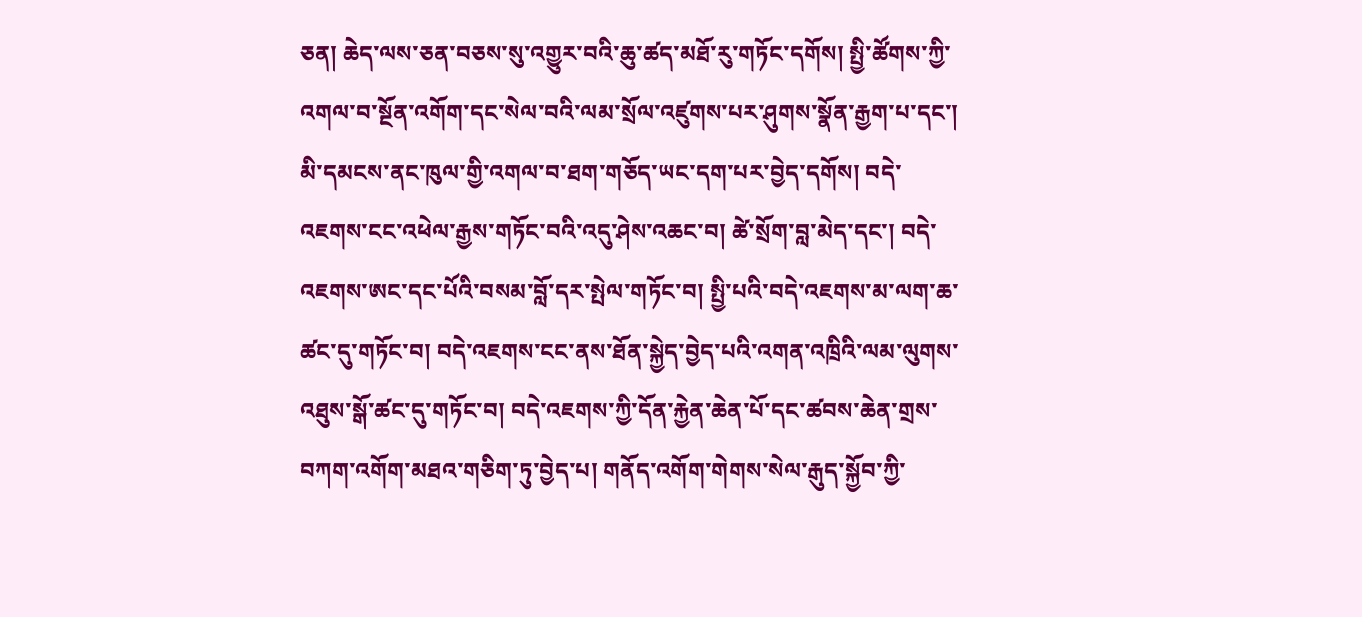ཅན། ཆེད་ལས་ཅན་བཅས་སུ་འགྱུར་བའི་ཆུ་ཚད་མཐོ་རུ་གཏོང་དགོས། སྤྱི་ཚོགས་ཀྱི་འགལ་བ་སྔོན་འགོག་དང་སེལ་བའི་ལམ་སྲོལ་འཛུགས་པར་ཤུགས་སྣོན་རྒྱག་པ་དང་། མི་དམངས་ནང་ཁུལ་གྱི་འགལ་བ་ཐག་གཅོད་ཡང་དག་པར་བྱེད་དགོས། བདེ་འཇགས་ངང་འཕེལ་རྒྱས་གཏོང་བའི་འདུ་ཤེས་འཆང་བ། ཚེ་སྲོག་བླ་མེད་དང་། བདེ་འཇགས་ཨང་དང་པོའི་བསམ་བློ་དར་སྤེལ་གཏོང་བ། སྤྱི་པའི་བདེ་འཇགས་མ་ལག་ཆ་ཚང་དུ་གཏོང་བ། བདེ་འཇགས་ངང་ནས་ཐོན་སྐྱེད་བྱེད་པའི་འགན་འཁྲིའི་ལམ་ལུགས་འཐུས་སྒོ་ཚང་དུ་གཏོང་བ། བདེ་འཇགས་ཀྱི་དོན་རྐྱེན་ཆེན་པོ་དང་ཚབས་ཆེན་གྲས་བཀག་འགོག་མཐའ་གཅིག་ཏུ་བྱེད་པ། གནོད་འགོག་གེགས་སེལ་རྒུད་སྐྱོབ་ཀྱི་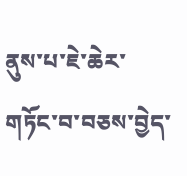ནུས་པ་ཇེ་ཆེར་གཏོང་བ་བཅས་བྱེད་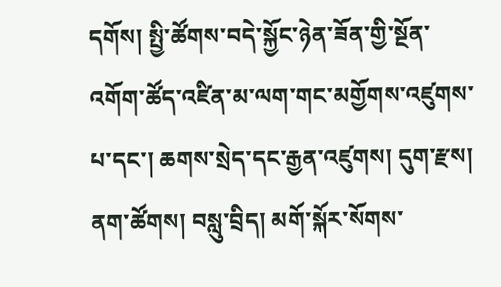དགོས། སྤྱི་ཚོགས་བདེ་སྐྱོང་ཉེན་ཟོན་གྱི་སྔོན་འགོག་ཚོད་འཛིན་མ་ལག་གང་མགྱོགས་འཛུགས་པ་དང་། ཆགས་སྲེད་དང་རྒྱན་འཛུགས། དུག་རྫས། ནག་ཚོགས། བསླུ་བྲིད། མགོ་སྐོར་སོགས་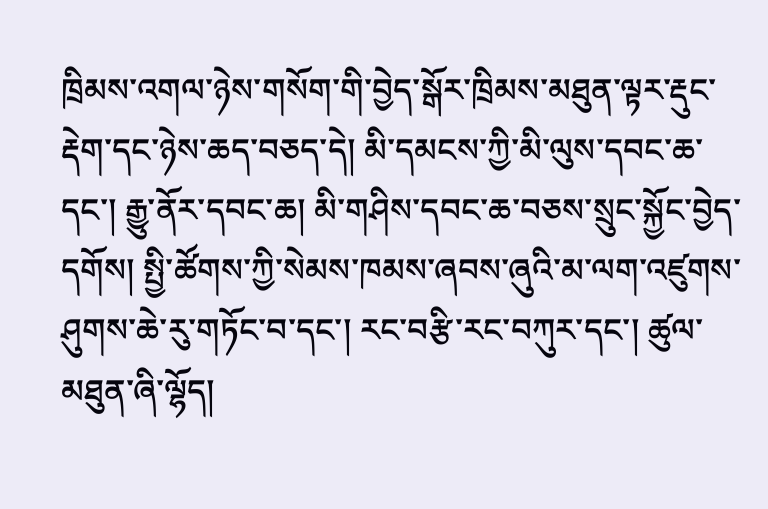ཁྲིམས་འགལ་ཉེས་གསོག་གི་བྱེད་སྒོར་ཁྲིམས་མཐུན་ལྟར་རྡུང་རྡེག་དང་ཉེས་ཆད་བཅད་དེ། མི་དམངས་ཀྱི་མི་ལུས་དབང་ཆ་དང་། རྒྱུ་ནོར་དབང་ཆ། མི་གཤིས་དབང་ཆ་བཅས་སྲུང་སྐྱོང་བྱེད་དགོས། སྤྱི་ཚོགས་ཀྱི་སེམས་ཁམས་ཞབས་ཞུའི་མ་ལག་འཛུགས་ཤུགས་ཆེ་རུ་གཏོང་བ་དང་། རང་བརྩི་རང་བཀུར་དང་། ཚུལ་མཐུན་ཞི་ལྷོད།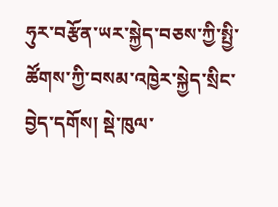ཧུར་བརྩོན་ཡར་སྐྱེད་བཅས་ཀྱི་སྤྱི་ཚོགས་ཀྱི་བསམ་འཁྱེར་སྐྱེད་སྲིང་བྱེད་དགོས། སྡེ་ཁུལ་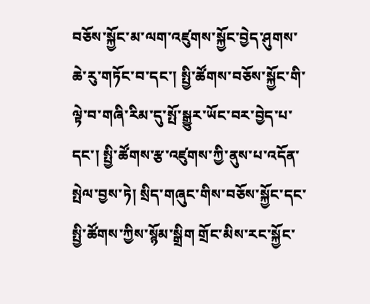བཅོས་སྐྱོང་མ་ལག་འཛུགས་སྐྱོང་བྱེད་ཤུགས་ཆེ་རུ་གཏོང་བ་དང་། སྤྱི་ཚོགས་བཅོས་སྐྱོང་གི་ལྟེ་བ་གཞི་རིམ་དུ་སྤོ་སྒྱུར་ཡོང་བར་བྱེད་པ་དང་། སྤྱི་ཚོགས་རྩ་འཛུགས་ཀྱི་ནུས་པ་འདོན་སྤེལ་བྱས་ཏེ། སྲིད་གཞུང་གིས་བཅོས་སྐྱོང་དང་སྤྱི་ཚོགས་ཀྱིས་སྙོམ་སྒྲིག གྲོང་མིས་རང་སྐྱོང་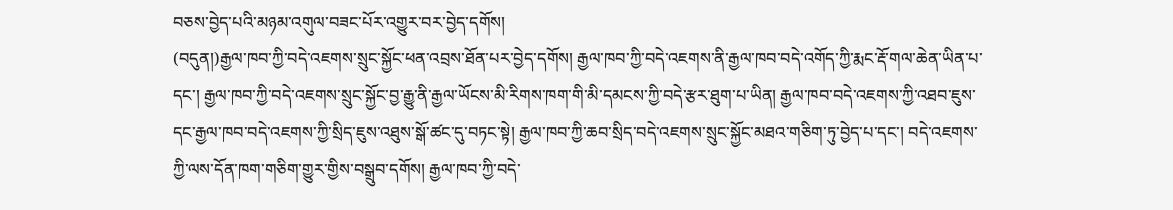བཅས་བྱེད་པའི་མཉམ་འགུལ་བཟང་པོར་འགྱུར་བར་བྱེད་དགོས།
(བདུན།)རྒྱལ་ཁབ་ཀྱི་བདེ་འཇགས་སྲུང་སྐྱོང་ཕན་འབྲས་ཐོན་པར་བྱེད་དགོས། རྒྱལ་ཁབ་ཀྱི་བདེ་འཇགས་ནི་རྒྱལ་ཁབ་བདེ་འགོད་ཀྱི་རྨང་རྡོ་གལ་ཆེན་ཡིན་པ་དང་། རྒྱལ་ཁབ་ཀྱི་བདེ་འཇགས་སྲུང་སྐྱོང་བྱ་རྒྱུ་ནི་རྒྱལ་ཡོངས་མི་རིགས་ཁག་གི་མི་དམངས་ཀྱི་བདེ་རྩར་ཐུག་པ་ཡིན། རྒྱལ་ཁབ་བདེ་འཇགས་ཀྱི་འཐབ་ཇུས་དང་རྒྱལ་ཁབ་བདེ་འཇགས་ཀྱི་སྲིད་ཇུས་འཐུས་སྒོ་ཚང་དུ་བཏང་སྟེ། རྒྱལ་ཁབ་ཀྱི་ཆབ་སྲིད་བདེ་འཇགས་སྲུང་སྐྱོང་མཐའ་གཅིག་ཏུ་བྱེད་པ་དང་། བདེ་འཇགས་ཀྱི་ལས་དོན་ཁག་གཅིག་གྱུར་གྱིས་བསྒྲུབ་དགོས། རྒྱལ་ཁབ་ཀྱི་བདེ་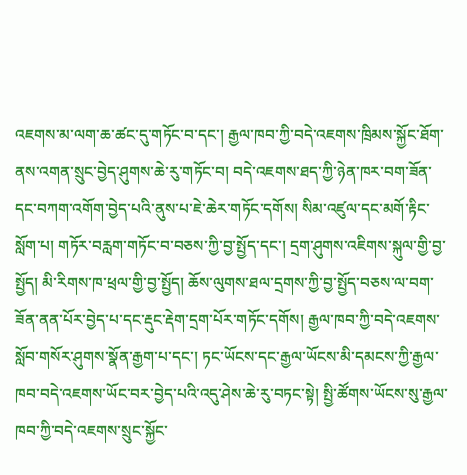འཇགས་མ་ལག་ཆ་ཚང་དུ་གཏོང་བ་དང་། རྒྱལ་ཁབ་ཀྱི་བདེ་འཇགས་ཁྲིམས་སྐྱོང་ཐོག་ནས་འགན་སྲུང་བྱེད་ཤུགས་ཆེ་རུ་གཏོང་བ། བདེ་འཇགས་ཐད་ཀྱི་ཉེན་ཁར་བག་ཟོན་དང་བཀག་འགོག་བྱེད་པའི་ནུས་པ་ཇེ་ཆེར་གཏོང་དགོས། སིམ་འཛུལ་དང་མགོ་རྟིང་སློག་པ། གཏོར་བརླག་གཏོང་བ་བཅས་ཀྱི་བྱ་སྤྱོད་དང་། དྲག་ཤུགས་འཇིགས་སྐུལ་གྱི་བྱ་སྤྱོད། མི་རིགས་ཁ་ཕྲལ་གྱི་བྱ་སྤྱོད། ཆོས་ལུགས་ཐལ་དྲགས་ཀྱི་བྱ་སྤྱོད་བཅས་ལ་བག་ཟོན་ནན་པོར་བྱེད་པ་དང་རྡུང་རྡེག་དྲག་པོར་གཏོང་དགོས། རྒྱལ་ཁབ་ཀྱི་བདེ་འཇགས་སློབ་གསོར་ཤུགས་སྣོན་རྒྱག་པ་དང་། ཏང་ཡོངས་དང་རྒྱལ་ཡོངས་མི་དམངས་ཀྱི་རྒྱལ་ཁབ་བདེ་འཇགས་ཡོང་བར་བྱེད་པའི་འདུ་ཤེས་ཆེ་རུ་བཏང་སྟེ། སྤྱི་ཚོགས་ཡོངས་སུ་རྒྱལ་ཁབ་ཀྱི་བདེ་འཇགས་སྲུང་སྐྱོང་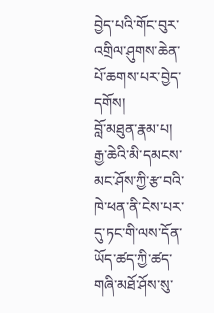བྱེད་པའི་གོང་བུར་འགྲིལ་ཤུགས་ཆེན་པོ་ཆགས་པར་བྱེད་དགོས།
བློ་མཐུན་རྣམ་པ། རྒྱ་ཆེའི་མི་དམངས་མང་ཤོས་ཀྱི་རྩ་བའི་ཁེ་ཕན་ནི་ངེས་པར་དུ་ཏང་གི་ལས་དོན་ཡོད་ཚད་ཀྱི་ཚད་གཞི་མཐོ་ཤོས་སུ་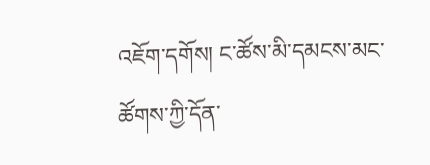འཇོག་དགོས། ང་ཚོས་མི་དམངས་མང་ཚོགས་ཀྱི་དོན་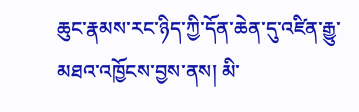ཆུང་རྣམས་རང་ཉིད་ཀྱི་དོན་ཆེན་དུ་འཛིན་རྒྱུ་མཐའ་འཁྱོངས་བྱས་ནས། མི་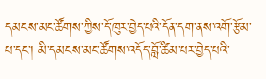དམངས་མང་ཚོགས་ཀྱིས་དོ་ཁུར་བྱེད་པའི་དོན་དག་ནས་འགོ་རྩོམ་པ་དང་། མི་དམངས་མང་ཚོགས་འདོད་བློ་ཚིམ་པར་བྱེད་པའི་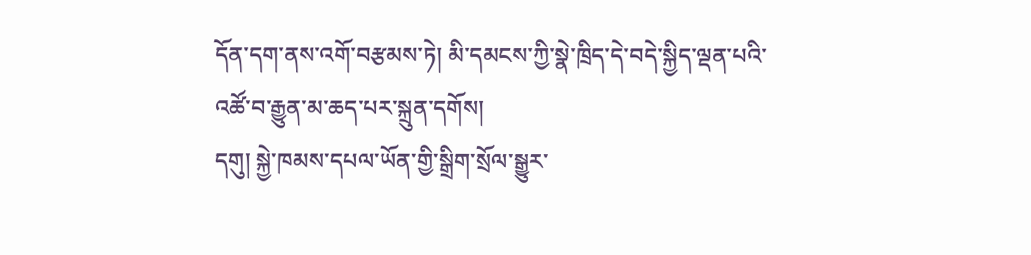དོན་དག་ནས་འགོ་བརྩམས་ཏེ། མི་དམངས་ཀྱི་སྣེ་ཁྲིད་དེ་བདེ་སྐྱིད་ལྡན་པའི་འཚོ་བ་རྒྱུན་མ་ཆད་པར་སྐྲུན་དགོས།
དགུ། སྐྱེ་ཁམས་དཔལ་ཡོན་གྱི་སྒྲིག་སྲོལ་སྒྱུར་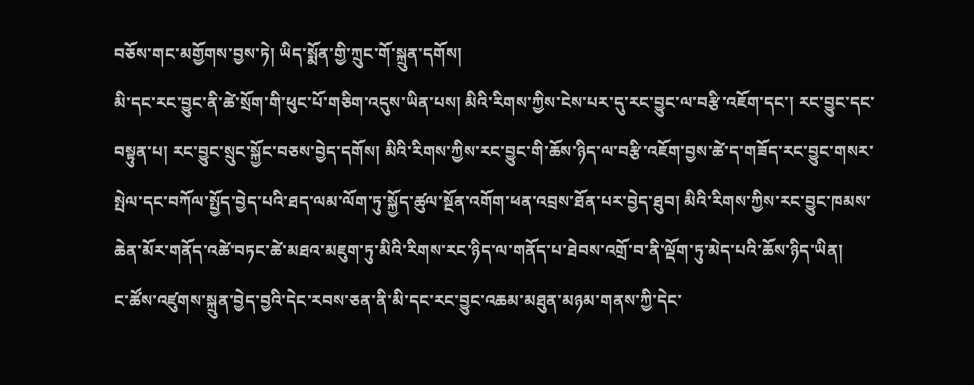བཅོས་གང་མགྱོགས་བྱས་ཏེ། ཡིད་སྨོན་གྱི་ཀྲུང་གོ་སྐྲུན་དགོས།
མི་དང་རང་བྱུང་ནི་ཚེ་སྲོག་གི་ཕུང་པོ་གཅིག་འདུས་ཡིན་པས། མིའི་རིགས་ཀྱིས་ངེས་པར་དུ་རང་བྱུང་ལ་བརྩི་འཇོག་དང་། རང་བྱུང་དང་བསྟུན་པ། རང་བྱུང་སྲུང་སྐྱོང་བཅས་བྱེད་དགོས། མིའི་རིགས་ཀྱིས་རང་བྱུང་གི་ཆོས་ཉིད་ལ་བརྩི་འཇོག་བྱས་ཚེ་ད་གཟོད་རང་བྱུང་གསར་སྤེལ་དང་བཀོལ་སྤྱོད་བྱེད་པའི་ཐད་ལམ་ལོག་ཏུ་སྐྱོད་ཚུལ་སྔོན་འགོག་ཕན་འབྲས་ཐོན་པར་བྱེད་ཐུབ། མིའི་རིགས་ཀྱིས་རང་བྱུང་ཁམས་ཆེན་མོར་གནོད་འཚེ་བཏང་ཚེ་མཐའ་མཇུག་ཏུ་མིའི་རིགས་རང་ཉིད་ལ་གནོད་པ་ཐེབས་འགྲོ་བ་ནི་ལྡོག་ཏུ་མེད་པའི་ཆོས་ཉིད་ཡིན།
ང་ཚོས་འཛུགས་སྐྲུན་བྱེད་བྱའི་དེང་རབས་ཅན་ནི་མི་དང་རང་བྱུང་འཆམ་མཐུན་མཉམ་གནས་ཀྱི་དེང་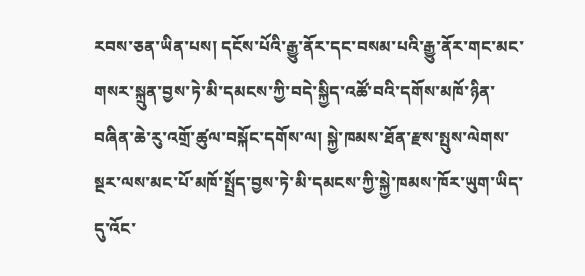རབས་ཅན་ཡིན་པས། དངོས་པོའི་རྒྱུ་ནོར་དང་བསམ་པའི་རྒྱུ་ནོར་གང་མང་གསར་སྐྲུན་བྱས་ཏེ་མི་དམངས་ཀྱི་བདེ་སྐྱིད་འཚོ་བའི་དགོས་མཁོ་ཉིན་བཞིན་ཆེ་རུ་འགྲོ་ཚུལ་བསྐོང་དགོས་ལ། སྐྱེ་ཁམས་ཐོན་རྫས་སྤུས་ལེགས་སྔར་ལས་མང་པོ་མཁོ་སྤྲོད་བྱས་ཏེ་མི་དམངས་ཀྱི་སྐྱེ་ཁམས་ཁོར་ཡུག་ཡིད་དུ་འོང་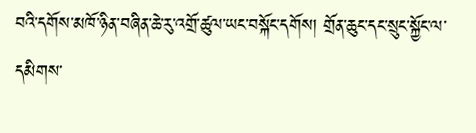བའི་དགོས་མཁོ་ཉིན་བཞིན་ཆེ་རུ་འགྲོ་ཚུལ་ཡང་བསྐོང་དགོས། གྲོན་ཆུང་དང་སྲུང་སྐྱོང་ལ་དམིགས་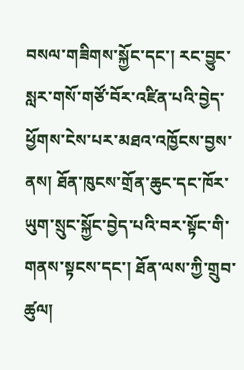བསལ་གཟིགས་སྐྱོང་དང་། རང་བྱུང་སླར་གསོ་གཙོ་བོར་འཛིན་པའི་བྱེད་ཕྱོགས་ངེས་པར་མཐའ་འཁྱོངས་བྱས་ནས། ཐོན་ཁུངས་གྲོན་ཆུང་དང་ཁོར་ཡུག་སྲུང་སྐྱོང་བྱེད་པའི་བར་སྟོང་གི་གནས་སྟངས་དང་། ཐོན་ལས་ཀྱི་གྲུབ་ཚུལ།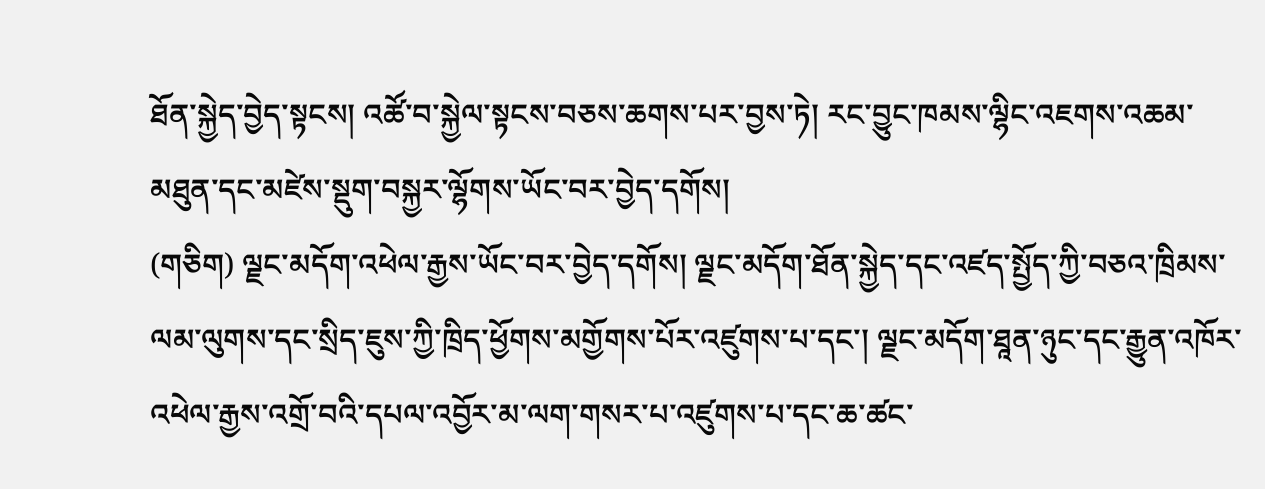ཐོན་སྐྱེད་བྱེད་སྟངས། འཚོ་བ་སྐྱེལ་སྟངས་བཅས་ཆགས་པར་བྱས་ཏེ། རང་བྱུང་ཁམས་ལྷིང་འཇགས་འཆམ་མཐུན་དང་མཛེས་སྡུག་བསྐྱར་ལྷོགས་ཡོང་བར་བྱེད་དགོས།
(གཅིག) ལྗང་མདོག་འཕེལ་རྒྱས་ཡོང་བར་བྱེད་དགོས། ལྗང་མདོག་ཐོན་སྐྱེད་དང་འཛད་སྤྱོད་ཀྱི་བཅའ་ཁྲིམས་ལམ་ལུགས་དང་སྲིད་ཇུས་ཀྱི་ཁྲིད་ཕྱོགས་མགྱོགས་པོར་འཛུགས་པ་དང་། ལྗང་མདོག་ཐཱན་ཉུང་དང་རྒྱུན་འཁོར་འཕེལ་རྒྱས་འགྲོ་བའི་དཔལ་འབྱོར་མ་ལག་གསར་པ་འཛུགས་པ་དང་ཆ་ཚང་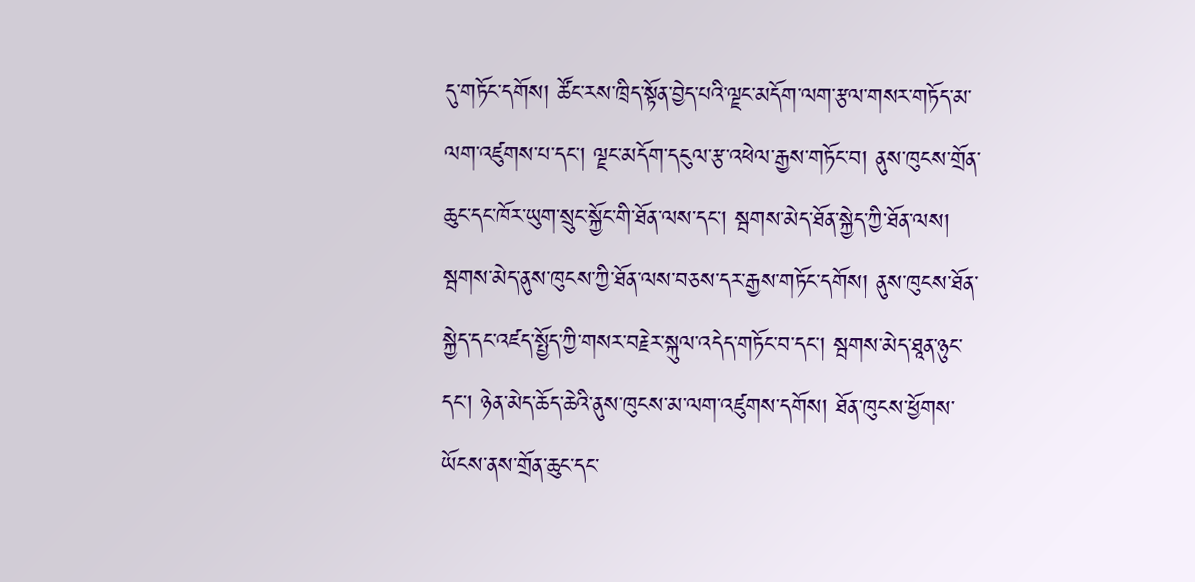དུ་གཏོང་དགོས། ཚོང་རས་ཁྲིད་སྟོན་བྱེད་པའི་ལྗང་མདོག་ལག་རྩལ་གསར་གཏོད་མ་ལག་འཛུགས་པ་དང་། ལྗང་མདོག་དངུལ་རྩ་འཕེལ་རྒྱས་གཏོང་བ། ནུས་ཁུངས་གྲོན་ཆུང་དང་ཁོར་ཡུག་སྲུང་སྐྱོང་གི་ཐོན་ལས་དང་། སྦགས་མེད་ཐོན་སྐྱེད་ཀྱི་ཐོན་ལས། སྦགས་མེད་ནུས་ཁུངས་ཀྱི་ཐོན་ལས་བཅས་དར་རྒྱས་གཏོང་དགོས། ནུས་ཁུངས་ཐོན་སྐྱེད་དང་འཛད་སྤྱོད་ཀྱི་གསར་བརྗེར་སྐུལ་འདེད་གཏོང་བ་དང་། སྦགས་མེད་ཐཱན་ཉུང་དང་། ཉེན་མེད་ཆོད་ཆེའི་ནུས་ཁུངས་མ་ལག་འཛུགས་དགོས། ཐོན་ཁུངས་ཕྱོགས་ཡོངས་ནས་གྲོན་ཆུང་དང་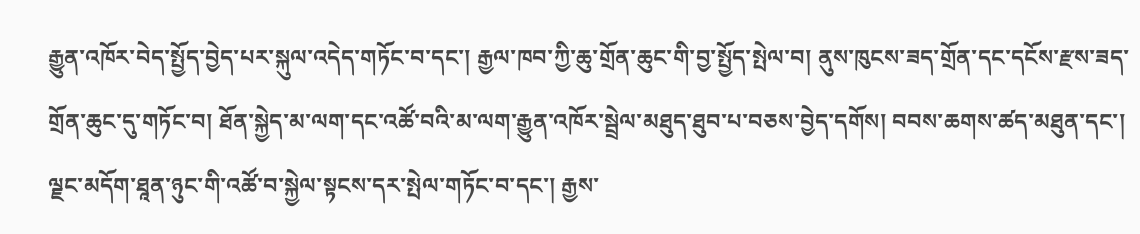རྒྱུན་འཁོར་བེད་སྤྱོད་བྱེད་པར་སྐུལ་འདེད་གཏོང་བ་དང་། རྒྱལ་ཁབ་ཀྱི་ཆུ་གྲོན་ཆུང་གི་བྱ་སྤྱོད་སྤེལ་བ། ནུས་ཁུངས་ཟད་གྲོན་དང་དངོས་རྫས་ཟད་གྲོན་ཆུང་དུ་གཏོང་བ། ཐོན་སྐྱེད་མ་ལག་དང་འཚོ་བའི་མ་ལག་རྒྱུན་འཁོར་སྦྲེལ་མཐུད་ཐུབ་པ་བཅས་བྱེད་དགོས། བབས་ཆགས་ཚད་མཐུན་དང་། ལྗང་མདོག་ཐཱན་ཉུང་གི་འཚོ་བ་སྐྱེལ་སྟངས་དར་སྤེལ་གཏོང་བ་དང་། རྒྱས་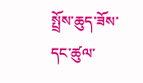སྤྲོས་ཆུད་ཟོས་དང་ཚུལ་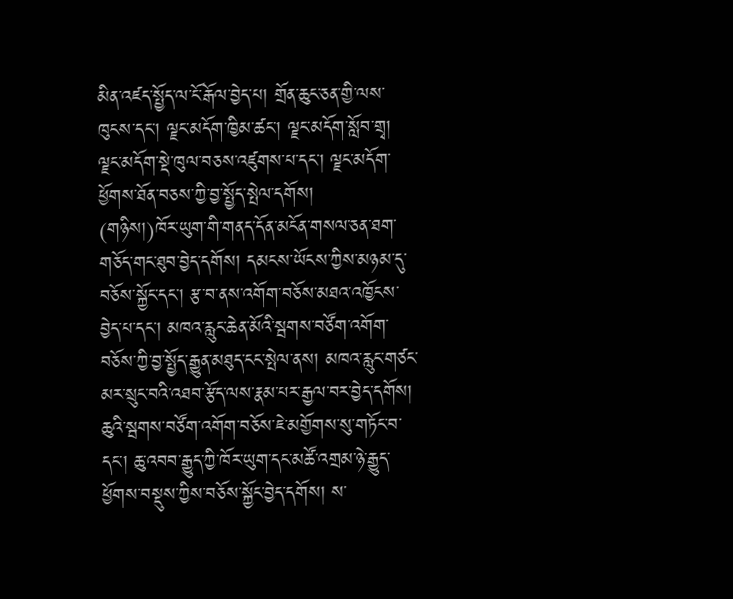མིན་འཛད་སྤྱོད་ལ་ངོ་རྒོལ་བྱེད་པ། གྲོན་ཆུང་ཅན་གྱི་ལས་ཁུངས་དང་། ལྗང་མདོག་ཁྱིམ་ཚང་། ལྗང་མདོག་སློབ་གྲྭ། ལྗང་མདོག་སྡེ་ཁུལ་བཅས་འཛུགས་པ་དང་། ལྗང་མདོག་ཕྱོགས་ཐོན་བཅས་ཀྱི་བྱ་སྤྱོད་སྤེལ་དགོས།
(གཉིས།)ཁོར་ཡུག་གི་གནད་དོན་མངོན་གསལ་ཅན་ཐག་གཅོད་གང་ཐུབ་བྱེད་དགོས། དམངས་ཡོངས་ཀྱིས་མཉམ་དུ་བཅོས་སྐྱོང་དང་། རྩ་བ་ནས་འགོག་བཅོས་མཐའ་འཁྱོངས་བྱེད་པ་དང་། མཁའ་རླུང་ཆེན་མོའི་སྦགས་བཙོག་འགོག་བཅོས་ཀྱི་བྱ་སྤྱོད་རྒྱུན་མཐུད་ངང་སྤེལ་ནས། མཁའ་རླུང་གཙང་མར་སྲུང་བའི་འཐབ་རྩོད་ལས་རྣམ་པར་རྒྱལ་བར་བྱེད་དགོས། ཆུའི་སྦགས་བཙོག་འགོག་བཅོས་ཇེ་མགྱོགས་སུ་གཏོང་བ་དང་། ཆུ་འབབ་རྒྱུད་ཀྱི་ཁོར་ཡུག་དང་མཚོ་འགྲམ་ཉེ་རྒྱུད་ཕྱོགས་བསྡུས་ཀྱིས་བཅོས་སྐྱོང་བྱེད་དགོས། ས་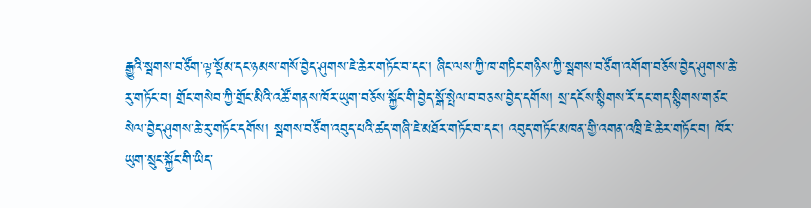རྒྱུའི་སྦགས་བཙོག་ལྟ་སྡོམ་དང་ཉམས་གསོ་བྱེད་ཤུགས་ཇེ་ཆེར་གཏོང་བ་དང་། ཞིང་ལས་ཀྱི་ཁ་གཏིང་གཉིས་ཀྱི་སྦགས་བཙོག་འགོག་བཅོས་བྱེད་ཤུགས་ཆེ་རུ་གཏོང་བ། གྲོང་གསེབ་ཀྱི་གྲོང་མིའི་འཚོ་གནས་ཁོར་ཡུག་བཅོས་སྐྱོང་གི་བྱེད་སྒོ་སྤེལ་བ་བཅས་བྱེད་དགོས། སྲ་དངོས་སྙིགས་རོ་དང་གད་སྙིགས་གཙང་སེལ་བྱེད་ཤུགས་ཆེ་རུ་གཏོང་དགོས། སྦགས་བཙོག་འབུད་པའི་ཚད་གཞི་ཇེ་མཐོར་གཏོང་བ་དང་། འབུད་གཏོང་མཁན་གྱི་འགན་འཁྲི་ཇེ་ཆེར་གཏོང་བ། ཁོར་ཡུག་སྲུང་སྐྱོང་གི་ཡིད་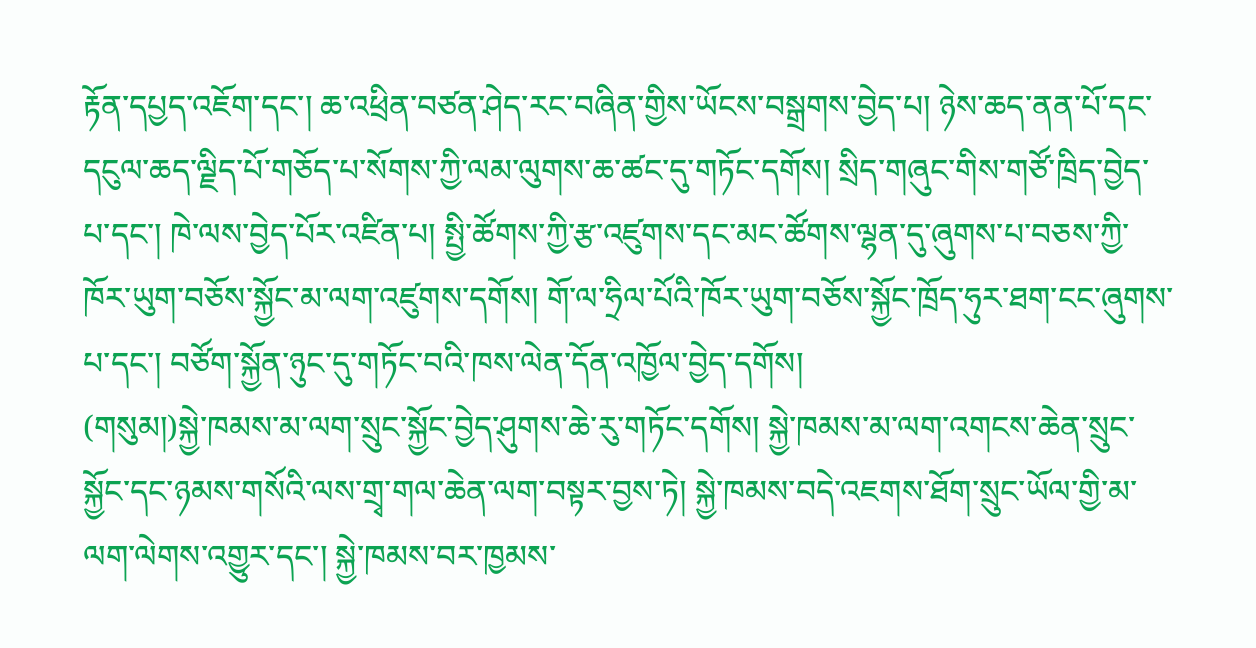རྟོན་དཔྱད་འཇོག་དང་། ཆ་འཕྲིན་བཙན་ཤེད་རང་བཞིན་གྱིས་ཡོངས་བསྒྲགས་བྱེད་པ། ཉེས་ཆད་ནན་པོ་དང་དངུལ་ཆད་ལྗིད་པོ་གཅོད་པ་སོགས་ཀྱི་ལམ་ལུགས་ཆ་ཚང་དུ་གཏོང་དགོས། སྲིད་གཞུང་གིས་གཙོ་ཁྲིད་བྱེད་པ་དང་། ཁེ་ལས་བྱེད་པོར་འཛིན་པ། སྤྱི་ཚོགས་ཀྱི་རྩ་འཛུགས་དང་མང་ཚོགས་ལྷན་དུ་ཞུགས་པ་བཅས་ཀྱི་ཁོར་ཡུག་བཅོས་སྐྱོང་མ་ལག་འཛུགས་དགོས། གོ་ལ་ཧྲིལ་པོའི་ཁོར་ཡུག་བཅོས་སྐྱོང་ཁྲོད་ཧུར་ཐག་ངང་ཞུགས་པ་དང་། བཙོག་སྐྱོན་ཉུང་དུ་གཏོང་བའི་ཁས་ལེན་དོན་འཁྱོལ་བྱེད་དགོས།
(གསུམ།)སྐྱེ་ཁམས་མ་ལག་སྲུང་སྐྱོང་བྱེད་ཤུགས་ཆེ་རུ་གཏོང་དགོས། སྐྱེ་ཁམས་མ་ལག་འགངས་ཆེན་སྲུང་སྐྱོང་དང་ཉམས་གསོའི་ལས་གྲྭ་གལ་ཆེན་ལག་བསྟར་བྱས་ཏེ། སྐྱེ་ཁམས་བདེ་འཇགས་ཐོག་སྲུང་ཡོལ་གྱི་མ་ལག་ལེགས་འགྱུར་དང་། སྐྱེ་ཁམས་བར་ཁྱམས་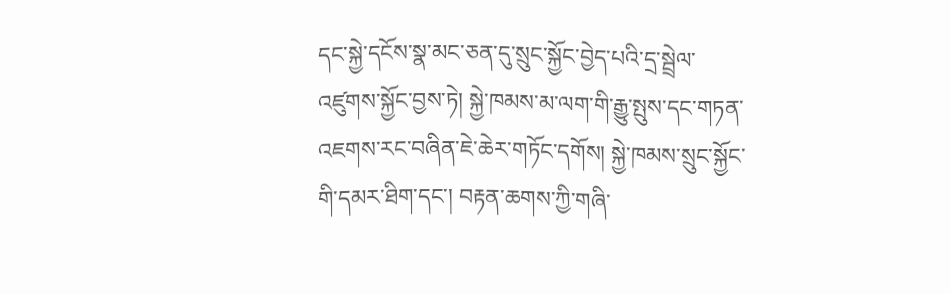དང་སྐྱེ་དངོས་སྣ་མང་ཅན་དུ་སྲུང་སྐྱོང་བྱེད་པའི་དྲ་སྦྲེལ་འཛུགས་སྐྱོང་བྱས་ཏེ། སྐྱེ་ཁམས་མ་ལག་གི་རྒྱུ་སྤུས་དང་གཏན་འཇགས་རང་བཞིན་ཇེ་ཆེར་གཏོང་དགོས། སྐྱེ་ཁམས་སྲུང་སྐྱོང་གི་དམར་ཐིག་དང་། བརྟན་ཆགས་ཀྱི་གཞི་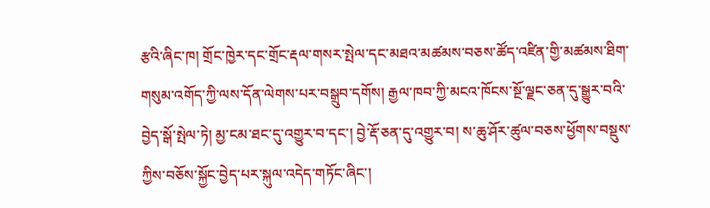རྩའི་ཞིང་ཁ། གྲོང་ཁྱེར་དང་གྲོང་རྡལ་གསར་སྤེལ་དང་མཐའ་མཚམས་བཅས་ཚོད་འཛིན་གྱི་མཚམས་ཐིག་གསུམ་འགོད་ཀྱི་ལས་དོན་ལེགས་པར་བསྒྲུབ་དགོས། རྒྱལ་ཁབ་ཀྱི་མངའ་ཁོངས་སྔོ་ལྗང་ཅན་དུ་སྒྱུར་བའི་བྱེད་སྒོ་སྤེལ་ཏེ། མྱ་ངམ་ཐང་དུ་འགྱུར་བ་དང་། བྱེ་རྡོ་ཅན་དུ་འགྱུར་བ། ས་ཆུ་ཤོར་ཚུལ་བཅས་ཕྱོགས་བསྡུས་ཀྱིས་བཅོས་སྐྱོང་བྱེད་པར་སྐུལ་འདེད་གཏོང་ཞིང་།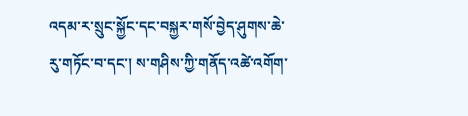འདམ་ར་སྲུང་སྐྱོང་དང་བསྐྱར་གསོ་བྱེད་ཤུགས་ཆེ་རུ་གཏོང་བ་དང་། ས་གཤིས་ཀྱི་གནོད་འཚེ་འགོག་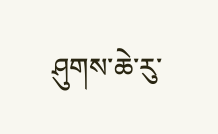ཤུགས་ཆེ་རུ་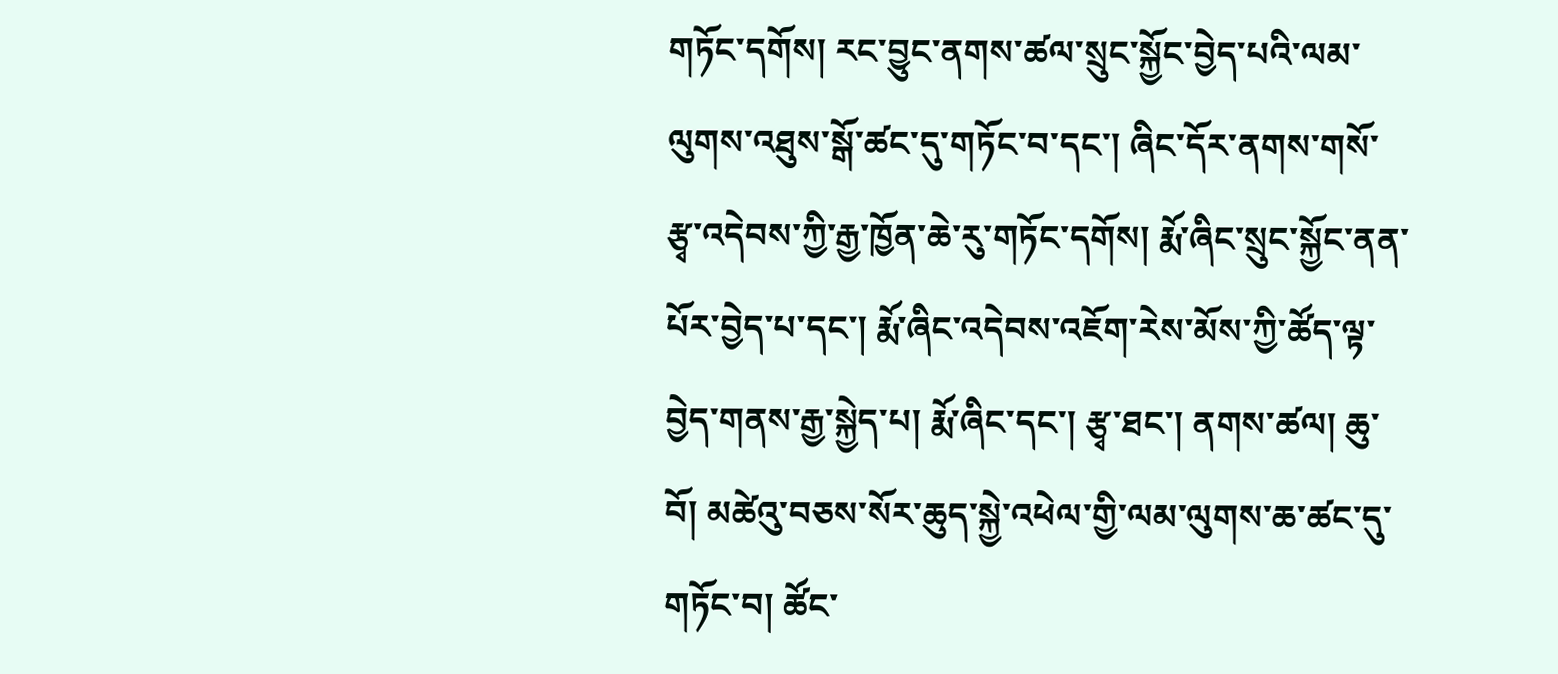གཏོང་དགོས། རང་བྱུང་ནགས་ཚལ་སྲུང་སྐྱོང་བྱེད་པའི་ལམ་ལུགས་འཐུས་སྒོ་ཚང་དུ་གཏོང་བ་དང་། ཞིང་དོར་ནགས་གསོ་རྩྭ་འདེབས་ཀྱི་རྒྱ་ཁྱོན་ཆེ་རུ་གཏོང་དགོས། རྨོ་ཞིང་སྲུང་སྐྱོང་ནན་པོར་བྱེད་པ་དང་། རྨོ་ཞིང་འདེབས་འཇོག་རེས་མོས་ཀྱི་ཚོད་ལྟ་བྱེད་གནས་རྒྱ་སྐྱེད་པ། རྨོ་ཞིང་དང་། རྩྭ་ཐང་། ནགས་ཚལ། ཆུ་བོ། མཚེའུ་བཅས་སོར་ཆུད་སྐྱེ་འཕེལ་གྱི་ལམ་ལུགས་ཆ་ཚང་དུ་གཏོང་བ། ཚོང་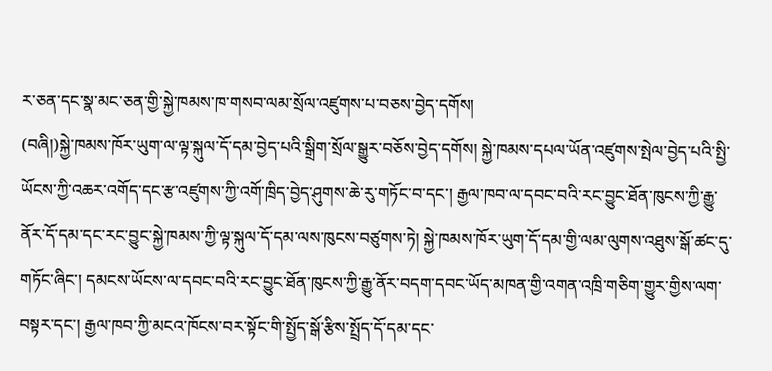ར་ཅན་དང་སྣ་མང་ཅན་གྱི་སྐྱེ་ཁམས་ཁ་གསབ་ལམ་སྲོལ་འཛུགས་པ་བཅས་བྱེད་དགོས།
(བཞི།)སྐྱེ་ཁམས་ཁོར་ཡུག་ལ་ལྟ་སྐུལ་དོ་དམ་བྱེད་པའི་སྒྲིག་སྲོལ་སྒྱུར་བཅོས་བྱེད་དགོས། སྐྱེ་ཁམས་དཔལ་ཡོན་འཛུགས་སྤེལ་བྱེད་པའི་སྤྱི་ཡོངས་ཀྱི་འཆར་འགོད་དང་རྩ་འཛུགས་ཀྱི་འགོ་ཁྲིད་བྱེད་ཤུགས་ཆེ་རུ་གཏོང་བ་དང་། རྒྱལ་ཁབ་ལ་དབང་བའི་རང་བྱུང་ཐོན་ཁུངས་ཀྱི་རྒྱུ་ནོར་དོ་དམ་དང་རང་བྱུང་སྐྱེ་ཁམས་ཀྱི་ལྟ་སྐུལ་དོ་དམ་ལས་ཁུངས་བཙུགས་ཏེ། སྐྱེ་ཁམས་ཁོར་ཡུག་དོ་དམ་གྱི་ལམ་ལུགས་འཐུས་སྒོ་ཚང་དུ་གཏོང་ཞིང་། དམངས་ཡོངས་ལ་དབང་བའི་རང་བྱུང་ཐོན་ཁུངས་ཀྱི་རྒྱུ་ནོར་བདག་དབང་ཡོད་མཁན་གྱི་འགན་འཁྲི་གཅིག་གྱུར་གྱིས་ལག་བསྟར་དང་། རྒྱལ་ཁབ་ཀྱི་མངའ་ཁོངས་བར་སྟོང་གི་སྤྱོད་སྒོ་རྩིས་སྤྲོད་དོ་དམ་དང་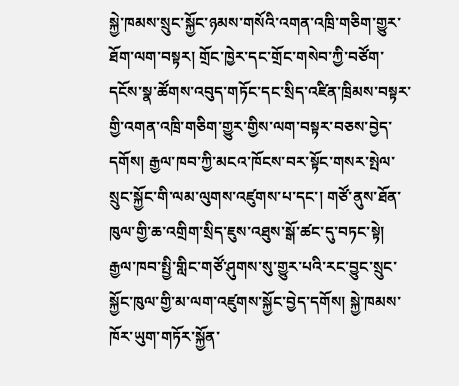སྐྱེ་ཁམས་སྲུང་སྐྱོང་ཉམས་གསོའི་འགན་འཁྲི་གཅིག་གྱུར་ཐོག་ལག་བསྟར། གྲོང་ཁྱེར་དང་གྲོང་གསེབ་ཀྱི་བཙོག་དངོས་སྣ་ཚོགས་འབུད་གཏོང་དང་སྲིད་འཛིན་ཁྲིམས་བསྟར་གྱི་འགན་འཁྲི་གཅིག་གྱུར་གྱིས་ལག་བསྟར་བཅས་བྱེད་དགོས། རྒྱལ་ཁབ་ཀྱི་མངའ་ཁོངས་བར་སྟོང་གསར་སྤེལ་སྲུང་སྐྱོང་གི་ལམ་ལུགས་འཛུགས་པ་དང་། གཙོ་ནུས་ཐོན་ཁུལ་གྱི་ཆ་འགྲིག་སྲིད་ཇུས་འཐུས་སྒོ་ཚང་དུ་བཏང་སྟེ། རྒྱལ་ཁབ་སྤྱི་གླིང་གཙོ་ཤུགས་སུ་གྱུར་པའི་རང་བྱུང་སྲུང་སྐྱོང་ཁུལ་གྱི་མ་ལག་འཛུགས་སྐྱོང་བྱེད་དགོས། སྐྱེ་ཁམས་ཁོར་ཡུག་གཏོར་སྐྱོན་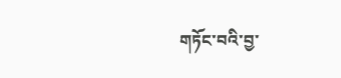གཏོང་བའི་བྱ་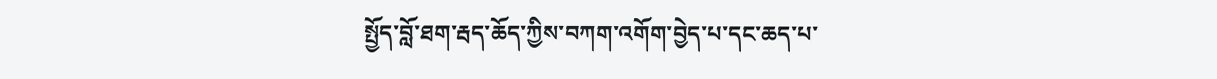སྤྱོད་བློ་ཐག་རྦད་ཆོད་ཀྱིས་བཀག་འགོག་བྱེད་པ་དང་ཆད་པ་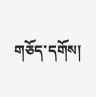གཅོད་དགོས།